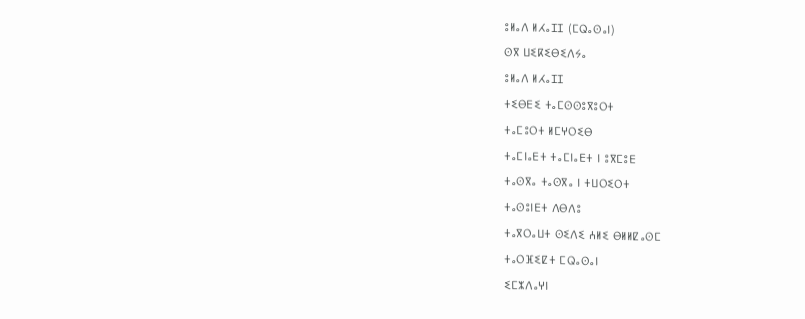ⵓⵍⴰⴷ ⵍⵃⴰⵊⵊ (ⵎⵕⴰⵙⴰⵏ)
ⵙⴳ ⵡⵉⴽⵉⴱⵉⴷⵢⴰ
ⵓⵍⴰⴷ ⵍⵃⴰⵊⵊ
ⵜⵉⴱⴹⵉ ⵜⴰⵎⵙⵙⵓⴳⵓⵔⵜ
ⵜⴰⵎⵓⵔⵜ ⵍⵎⵖⵔⵉⴱ
ⵜⴰⵎⵏⴰⴹⵜ ⵜⴰⵎⵏⴰⴹⵜ ⵏ ⵓⴳⵎⵓⴹ
ⵜⴰⵙⴳⴰ ⵜⴰⵙⴳⴰ ⵏ ⵜⵡⵔⵉⵔⵜ
ⵜⴰⵙⵓⵏⴹⵜ ⴷⴱⴷⵓ
ⵜⴰⴳⵔⴰⵡⵜ ⵙⵉⴷⵉ ⵄⵍⵉ ⴱⵍⵍⵇⴰⵙⵎ
ⵜⴰⵔⴼⵉⵇⵜ ⵎⵕⴰⵙⴰⵏ
ⵉⵎⵣⴷⴰⵖⵏ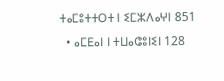ⵜⴰⵎⵓⵜⵜⵔⵜ ⵏ ⵉⵎⵣⴷⴰⵖⵏ 851
  • ⴰⵎⴹⴰⵏ ⵏ ⵜⵡⴰⵛⵓⵏⵉⵏ 128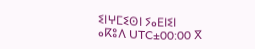ⵉⵏⵖⵎⵉⵙⵏ ⵢⴰⴹⵏⵉⵏ
ⴰⴽⵓⴷ UTC±00:00 ⴳ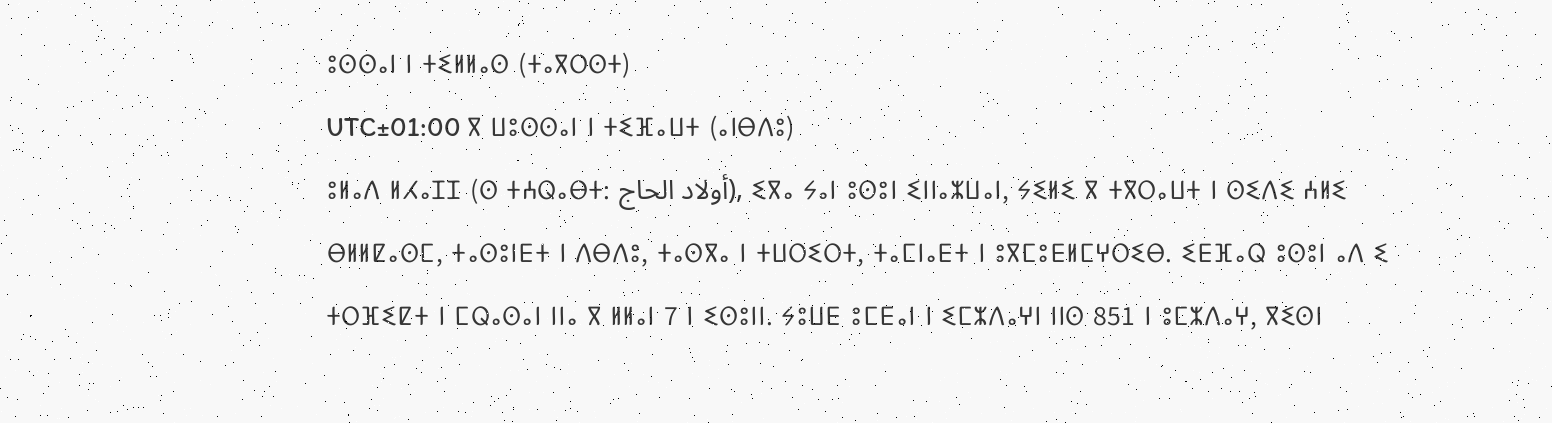ⵓⵙⵙⴰⵏ ⵏ ⵜⵉⵍⵍⴰⵙ (ⵜⴰⴳⵔⵙⵜ)
UTC±01:00 ⴳ ⵡⵓⵙⵙⴰⵏ ⵏ ⵜⵉⴼⴰⵡⵜ (ⴰⵏⴱⴷⵓ)
ⵓⵍⴰⴷ ⵍⵃⴰⵊⵊ (ⵙ ⵜⵄⵕⴰⴱⵜ: أولاد الحاج), ⵉⴳⴰ ⵢⴰⵏ ⵓⵙⵓⵏ ⵉⵏⵏⴰⵣⵡⴰⵏ, ⵢⵉⵍⵉ ⴳ ⵜⴳⵔⴰⵡⵜ ⵏ ⵙⵉⴷⵉ ⵄⵍⵉ ⴱⵍⵍⵇⴰⵙⵎ, ⵜⴰⵙⵓⵏⴹⵜ ⵏ ⴷⴱⴷⵓ, ⵜⴰⵙⴳⴰ ⵏ ⵜⵡⵔⵉⵔⵜ, ⵜⴰⵎⵏⴰⴹⵜ ⵏ ⵓⴳⵎⵓⴹⵍⵎⵖⵔⵉⴱ. ⵉⴹⴼⴰⵕ ⵓⵙⵓⵏ ⴰⴷ ⵉ ⵜⵔⴼⵉⵇⵜ ⵏ ⵎⵕⴰⵙⴰⵏ ⵏⵏⴰ ⴳ ⵍⵍⴰⵏ 7 ⵏ ⵉⵙⵓⵏⵏ. ⵢⵓⵡⴹ ⵓⵎⴹⴰⵏ ⵏ ⵉⵎⵣⴷⴰⵖⵏ ⵏⵏⵙ 851 ⵏ ⵓⵎⵣⴷⴰⵖ, ⴳⵉⵙⵏ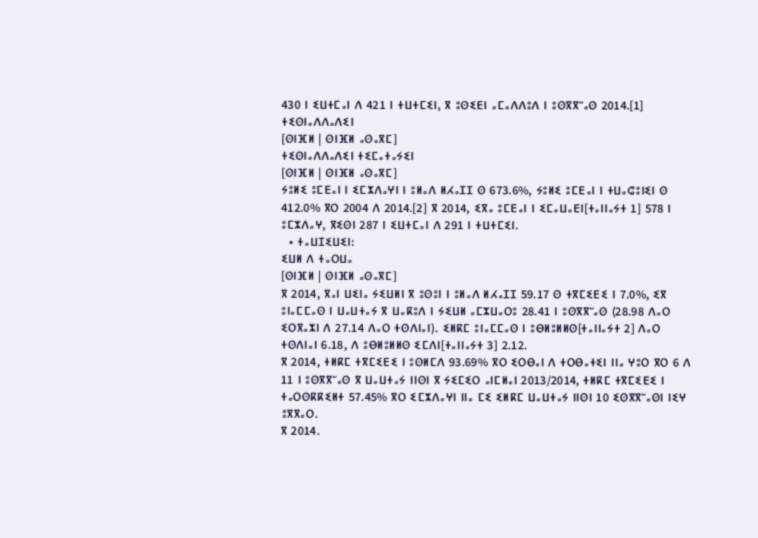430 ⵏ ⵉⵡⵜⵎⴰⵏ ⴷ 421 ⵏ ⵜⵡⵜⵎⵉⵏ, ⴳ ⵓⵙⵉⴹⵏ ⴰⵎⴰⴷⴷⵓⴷ ⵏ ⵓⵙⴳⴳⵯⴰⵙ 2014.[1]
ⵜⵉⵙⵏⴰⴷⴷⴰⴷⵉⵏ
[ⵙⵏⴼⵍ | ⵙⵏⴼⵍ ⴰⵙⴰⴳⵎ]
ⵜⵉⵙⵏⴰⴷⴷⴰⴷⵉⵏ ⵜⵉⵎⴰⵜⴰⵢⵉⵏ
[ⵙⵏⴼⵍ | ⵙⵏⴼⵍ ⴰⵙⴰⴳⵎ]
ⵢⵓⵍⵉ ⵓⵎⴹⴰⵏ ⵏ ⵉⵎⵣⴷⴰⵖⵏ ⵏ ⵓⵍⴰⴷ ⵍⵃⴰⵊⵊ ⵙ 673.6%, ⵢⵓⵍⵉ ⵓⵎⴹⴰⵏ ⵏ ⵜⵡⴰⵛⵓⵏⵉⵏ ⵙ 412.0% ⴳⵔ 2004 ⴷ 2014.[2] ⴳ 2014, ⵉⴳⴰ ⵓⵎⴹⴰⵏ ⵏ ⵉⵎⴰⵡⴰⴹⵏ[ⵜⴰⵏⵏⴰⵢⵜ 1] 578 ⵏ ⵓⵎⵣⴷⴰⵖ, ⴳⵉⵙⵏ 287 ⵏ ⵉⵡⵜⵎⴰⵏ ⴷ 291 ⵏ ⵜⵡⵜⵎⵉⵏ.
  • ⵜⴰⵡⵊⵉⵡⵉⵏ:
ⵉⵡⵍ ⴷ ⵜⴰⵔⵡⴰ
[ⵙⵏⴼⵍ | ⵙⵏⴼⵍ ⴰⵙⴰⴳⵎ]
ⴳ 2014, ⴳⴰⵏ ⵡⵉⵏⴰ ⵢⵉⵡⵍⵏ ⴳ ⵓⵙⵓⵏ ⵏ ⵓⵍⴰⴷ ⵍⵃⴰⵊⵊ 59.17 ⵙ ⵜⴳⵎⵉⴹⵉ ⵏ 7.0%, ⵉⴳ ⵓⵏⴰⵎⵎⴰⵙ ⵏ ⵡⴰⵡⵜⴰⵢ ⴳ ⵡⴰⴽⵓⴷ ⵏ ⵢⵉⵡⵍ ⴰⵎⵣⵡⴰⵔⵓ 28.41 ⵏ ⵓⵙⴳⴳⵯⴰⵙ (28.98 ⴷⴰⵔ ⵉⵔⴳⴰⵣⵏ ⴷ 27.14 ⴷⴰⵔ ⵜⵙⴷⵏⴰⵏ). ⵉⵍⴽⵎ ⵓⵏⴰⵎⵎⴰⵙ ⵏ ⵓⴱⵍⵓⵍⵍⵙ[ⵜⴰⵏⵏⴰⵢⵜ 2] ⴷⴰⵔ ⵜⵙⴷⵏⴰⵏ 6.18, ⴷ ⵓⴱⵍⵓⵍⵍⵙ ⵉⵎⴷⵏ[ⵜⴰⵏⵏⴰⵢⵜ 3] 2.12.
ⴳ 2014, ⵜⵍⴽⵎ ⵜⴳⵎⵉⴹⵉ ⵏ ⵓⵙⵍⵎⴷ 93.69% ⴳⵔ ⵉⵔⴱⴰⵏ ⴷ ⵜⵔⴱⴰⵜⵉⵏ ⵏⵏⴰ ⵖⵓⵔ ⴳⵔ 6 ⴷ 11 ⵏ ⵓⵙⴳⴳⵯⴰⵙ ⴳ ⵡⴰⵡⵜⴰⵢ ⵏⵏⵙⵏ ⴳ ⵢⵉⵎⵉⵔ ⴰⵏⵎⵍⴰⵏ 2013/2014, ⵜⵍⴽⵎ ⵜⴳⵎⵉⴹⵉ ⵏ ⵜⴰⵔⵙⴽⴽⵉⵍⵜ 57.45% ⴳⵔ ⵉⵎⵣⴷⴰⵖⵏ ⵏⵏⴰ ⵎⵉ ⵉⵍⴽⵎ ⵡⴰⵡⵜⴰⵢ ⵏⵏⵙⵏ 10 ⵉⵙⴳⴳⵯⴰⵙⵏ ⵏⵉⵖ ⵓⴳⴳⴰⵔ.
ⴳ 2014.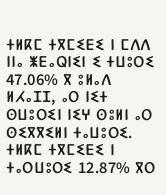ⵜⵍⴽⵎ ⵜⴳⵎⵉⴹⵉ ⵏ ⵎⴷⴷ ⵏⵏⴰ ⵥⴹⴰⵕⵏⵉⵏ ⵉ ⵜⵡⵓⵔⵉ 47.06% ⴳ ⵓⵍⴰⴷ ⵍⵃⴰⵊⵊ, ⴰⵔ ⵏⵉⵜ ⵙⵡⵓⵔⵉⵏ ⵏⵉⵖ ⵙⵓⵍⵏ ⴰⵔ ⵙⵉⴳⴳⵉⵍⵏ ⵜⴰⵡⵓⵔⵉ. ⵜⵍⴽⵎ ⵜⴳⵎⵉⴹⵉ ⵏ ⵜⴰⵔⵡⵓⵔⵉ 12.87% ⴳⵔ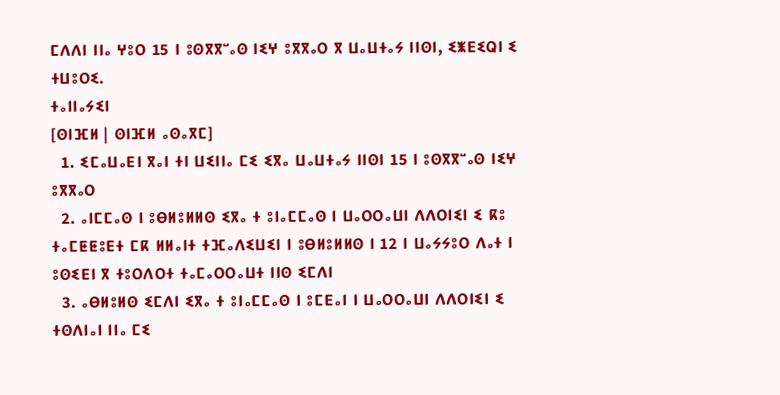ⵎⴷⴷⵏ ⵏⵏⴰ ⵖⵓⵔ 15 ⵏ ⵓⵙⴳⴳⵯⴰⵙ ⵏⵉⵖ ⵓⴳⴳⴰⵔ ⴳ ⵡⴰⵡⵜⴰⵢ ⵏⵏⵙⵏ, ⵉⵥⴹⵉⵕⵏ ⵉ ⵜⵡⵓⵔⵉ.
ⵜⴰⵏⵏⴰⵢⵉⵏ
[ⵙⵏⴼⵍ | ⵙⵏⴼⵍ ⴰⵙⴰⴳⵎ]
  1. ⵉⵎⴰⵡⴰⴹⵏ ⴳⴰⵏ ⵜⵏ ⵡⵉⵏⵏⴰ ⵎⵉ ⵉⴳⴰ ⵡⴰⵡⵜⴰⵢ ⵏⵏⵙⵏ 15 ⵏ ⵓⵙⴳⴳⵯⴰⵙ ⵏⵉⵖ ⵓⴳⴳⴰⵔ
  2. ⴰⵏⵎⵎⴰⵙ ⵏ ⵓⴱⵍⵓⵍⵍⵙ ⵉⴳⴰ ⵜ ⵓⵏⴰⵎⵎⴰⵙ ⵏ ⵡⴰⵔⵔⴰⵡⵏ ⴷⴷⵔⵏⵉⵏ ⵉ ⴽⵓ ⵜⴰⵎⵟⵟⵓⴹⵜ ⵎⴽ ⵍⵍⴰⵏⵜ ⵜⴼⴰⴷⵉⵡⵉⵏ ⵏ ⵓⴱⵍⵓⵍⵍⵙ ⵏ 12 ⵏ ⵡⴰⵢⵢⵓⵔ ⴷⴰⵜ ⵏ ⵓⵙⵉⴹⵏ ⴳ ⵜⵓⵔⴷⵔⵜ ⵜⴰⵎⴰⵔⵔⴰⵡⵜ ⵏⵏⵙ ⵉⵎⴷⵏ
  3. ⴰⴱⵍⵓⵍⵙ ⵉⵎⴷⵏ ⵉⴳⴰ ⵜ ⵓⵏⴰⵎⵎⴰⵙ ⵏ ⵓⵎⴹⴰⵏ ⵏ ⵡⴰⵔⵔⴰⵡⵏ ⴷⴷⵔⵏⵉⵏ ⵉ ⵜⵙⴷⵏⴰⵏ ⵏⵏⴰ ⵎⵉ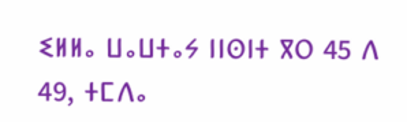ⵉⵍⵍⴰ ⵡⴰⵡⵜⴰⵢ ⵏⵏⵙⵏⵜ ⴳⵔ 45 ⴷ 49, ⵜⵎⴷⴰ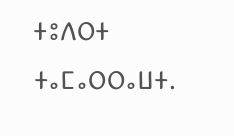ⵜⵓⴷⵔⵜ ⵜⴰⵎⴰⵔⵔⴰⵡⵜ.